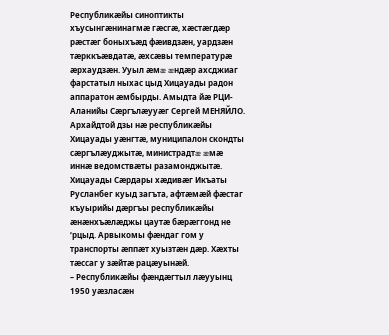Республикæйы синоптикты хъусынгæнинагмæ гæсгæ, хæстæгдæр рæстæг боныхъæд фæивдзæн, уардзæн тæрккъæвдатæ, æхсæвы температурæ æрхаудзæн. Ууыл æмæ æндæр ахсджиаг фарстатыл ныхас цыд Хицауады радон аппаратон æмбырды. Амыдта йæ РЦИ-Аланийы Сæргълæууæг Сергей МЕНЯЙЛО. Архайдтой дзы нæ республикæйы Хицауады уæнгтæ, муниципалон скондты сæргълæуджытæ, министрадтæ æмæ иннæ ведомствæты разамонджытæ.
Хицауады Сæрдары хæдивæг Икъаты Русланбег куыд загъта, афтæмæй фæстаг къуырийы дæргъы республикæйы æнæнхъæлæджы цаутæ бæрæггонд не ‘рцыд. Арвыкомы фæндаг гом у транспорты æппæт хуызтæн дæр. Хæхты тæссаг у зæйтæ рацæуынæй.
– Республикæйы фæндæгтыл лæууынц 1950 уæзласæн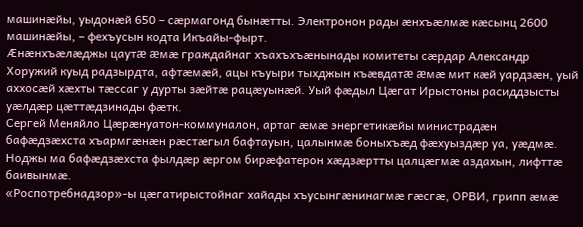машинæйы, уыдонæй 650 – сæрмагонд бынæтты. Электронон рады æнхъæлмæ кæсынц 2600 машинæйы, – фехъусын кодта Икъайы-фырт.
Æнæнхъæлæджы цаутæ æмæ граждайнаг хъахъхъæнынады комитеты сæрдар Александр Хоружий куыд радзырдта, афтæмæй, ацы къуыри тыхджын къæвдатæ æмæ мит кæй уардзæн, уый аххосæй хæхты тæссаг у дурты зæйтæ рацæуынæй. Уый фæдыл Цæгат Ирыстоны расиддзысты уæлдæр цæттæдзинады фæтк.
Сергей Меняйло Цæрæнуатон-коммуналон, артаг æмæ энергетикæйы министрадæн бафæдзæхста хъармгæнæн рæстæгыл бафтауын, цалынмæ боныхъæд фæхуыздæр уа, уæдмæ. Ноджы ма бафæдзæхста фылдæр æргом бирæфатерон хæдзæртты цалцæгмæ аздахын, лифттæ баивынмæ.
«Роспотребнадзор»-ы цæгатирыстойнаг хайады хъусынгæнинагмæ гæсгæ, ОРВИ, грипп æмæ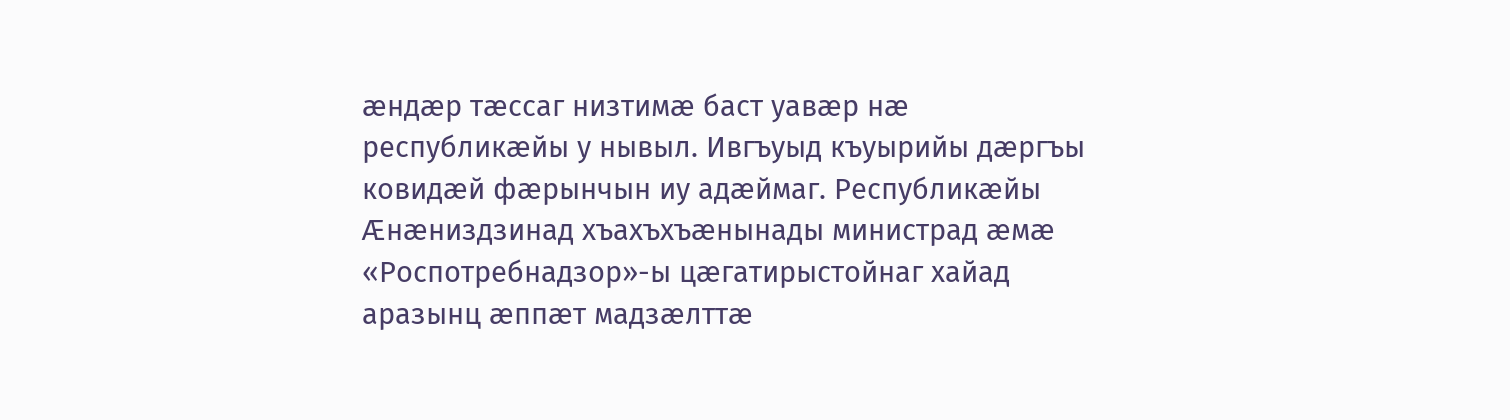æндæр тæссаг низтимæ баст уавæр нæ республикæйы у нывыл. Ивгъуыд къуырийы дæргъы ковидæй фæрынчын иу адæймаг. Республикæйы Æнæниздзинад хъахъхъæнынады министрад æмæ «Роспотребнадзор»-ы цæгатирыстойнаг хайад аразынц æппæт мадзæлттæ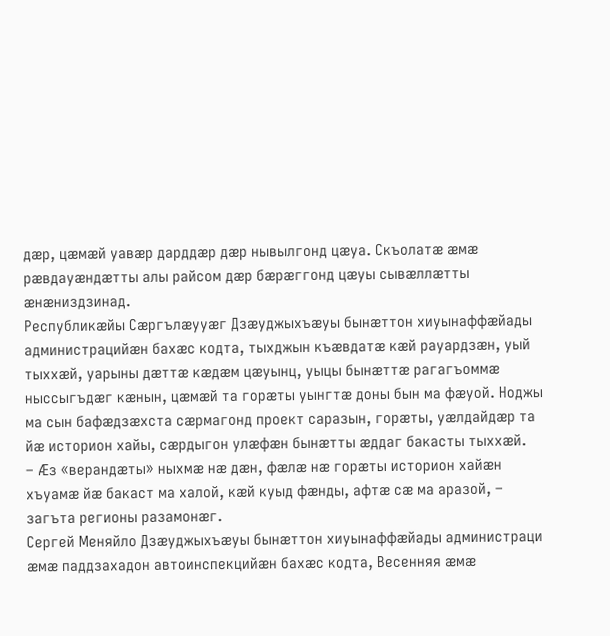дæр, цæмæй уавæр дарддæр дæр нывылгонд цæуа. Скъолатæ æмæ рæвдауæндæтты алы райсом дæр бæрæггонд цæуы сывæллæтты æнæниздзинад.
Республикæйы Сæргълæууæг Дзæуджыхъæуы бынæттон хиуынаффæйады администрацийæн бахæс кодта, тыхджын къæвдатæ кæй рауардзæн, уый тыххæй, уарыны дæттæ кæдæм цæуынц, уыцы бынæттæ рагагъоммæ ныссыгъдæг кæнын, цæмæй та горæты уынгтæ доны бын ма фæуой. Ноджы ма сын бафæдзæхста сæрмагонд проект саразын, горæты, уæлдайдæр та йæ историон хайы, сæрдыгон улæфæн бынæтты æддаг бакасты тыххæй.
– Æз «верандæты» ныхмæ нæ дæн, фæлæ нæ горæты историон хайæн
хъуамæ йæ бакаст ма халой, кæй куыд фæнды, афтæ сæ ма аразой, – загъта регионы разамонæг.
Сергей Меняйло Дзæуджыхъæуы бынæттон хиуынаффæйады администраци æмæ паддзахадон автоинспекцийæн бахæс кодта, Весенняя æмæ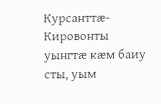Курсанттæ-Кировонты уынгтæ кæм баиу сты, уым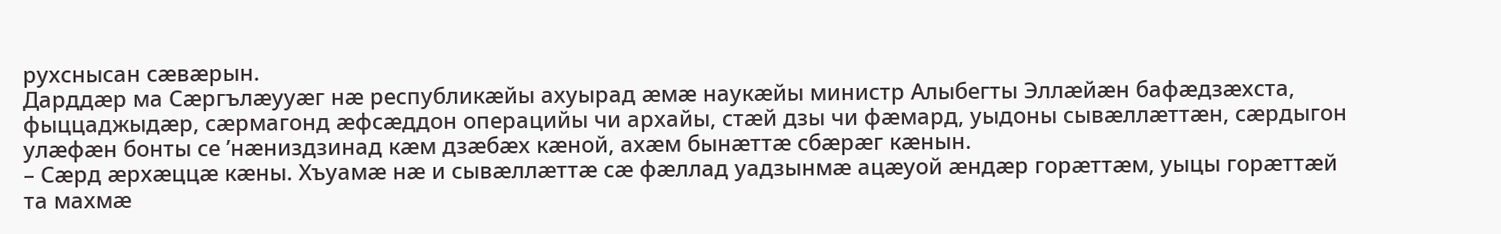рухснысан сæвæрын.
Дарддæр ма Сæргълæууæг нæ республикæйы ахуырад æмæ наукæйы министр Алыбегты Эллæйæн бафæдзæхста, фыццаджыдæр, сæрмагонд æфсæддон операцийы чи архайы, стæй дзы чи фæмард, уыдоны сывæллæттæн, сæрдыгон улæфæн бонты се ’нæниздзинад кæм дзæбæх кæной, ахæм бынæттæ сбæрæг кæнын.
– Сæрд æрхæццæ кæны. Хъуамæ нæ и сывæллæттæ сæ фæллад уадзынмæ ацæуой æндæр горæттæм, уыцы горæттæй та махмæ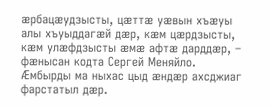æрбацæудзысты, цæттæ уæвын хъæуы алы хъуыддагæй дæр, кæм цæрдзысты, кæм улæфдзысты æмæ афтæ дарддæр, – фæнысан кодта Сергей Меняйло.
Æмбырды ма ныхас цыд æндæр ахсджиаг фарстатыл дæр.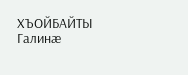ХЪОЙБАЙТЫ Галинæ